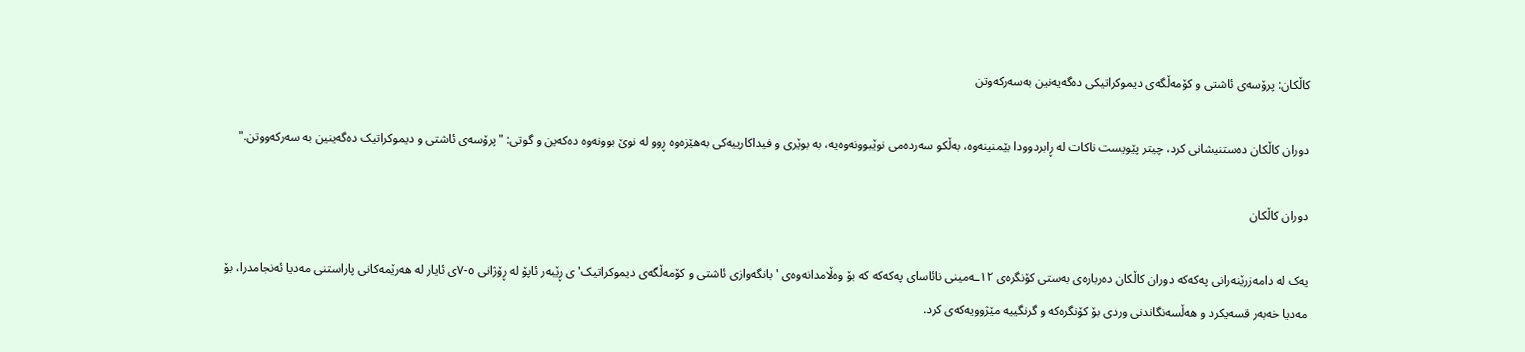کاڵکان: پرۆسەی ئاشتی و کۆمەڵگەی دیموکراتیکی دەگەیەنین بەسەرکەوتن

دوران کاڵکان دەستنیشانی کرد، چیتر پێویست ناکات لە ڕابردوودا بێمنینەوە، بەڵکو سەردەمی نوێبوونەوەیە، بە بوێری و فیداکارییەکی بەهێزەوە ڕوو لە نوێ بوونەوە دەکەین و گوتی: "پرۆسەی ئاشتی و دیموکراتیک دەگەینین بە سەرکەووتن."

دوران کاڵکان

یەک لە دامەزرێنەرانی پەکەکە دوران کاڵکان دەربارەی بەستی کۆنگرەی ١٢ـەمینی نائاسای پەکەکە کە بۆ وەڵامدانەوەی 'بانگەوازی ئاشتی و کۆمەڵگەی دیموکراتیک'ی ڕێبەر ئاپۆ لە ڕۆژانی ٥-٧ی ئایار لە هەرێمەکانی پاراستنی مەدیا ئەنجامدرا، بۆ مەدیا خەبەر قسەیکرد و هەڵسەنگاندنی وردی بۆ کۆنگرەکە و گرنگییە مێژوویەکەی کرد.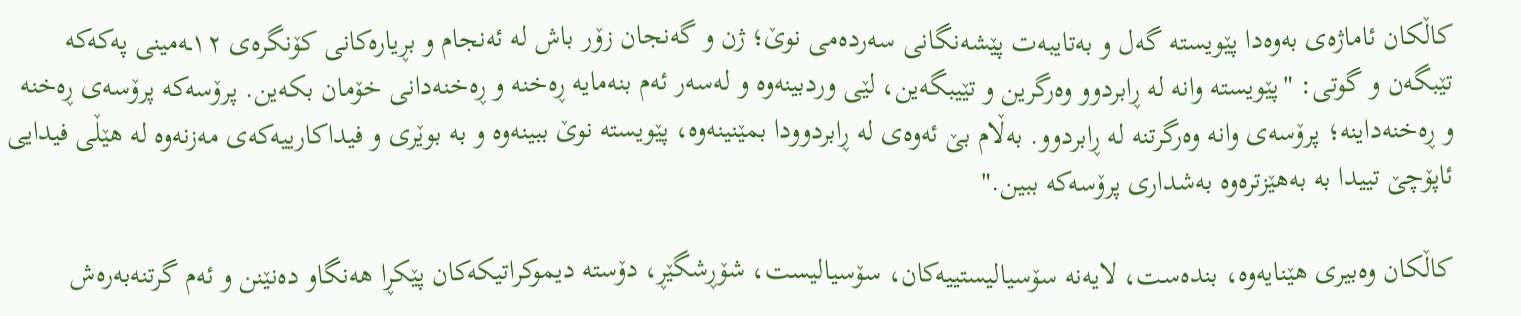کاڵکان ئاماژەی بەوەدا پێویستە گەل و بەتایبەت پێشەنگانی سەردەمی نوێ؛ ژن و گەنجان زۆر باش لە ئەنجام و بڕیارەکانی کۆنگرەی ١٢ـەمینی پەکەکە تێبگەن و گوتی: "پێویستە وانە لە ڕابردوو وەرگرین و تێیبگەین، لێی وردبینەوە و لەسەر ئەم بنەمایە ڕەخنە و ڕەخنەدانی خۆمان بکەین. پرۆسەکە پرۆسەی ڕەخنە و ڕەخنەداینە؛ پرۆسەی وانە وەرگرتنە لە ڕابردوو. بەڵام بێ ئەوەی لە ڕابردوودا بمێنینەوە، پێویستە نوێ ببینەوە و بە بوێری و فیداکارییەکەی مەزنەوە لە هێڵی فیدایی ئاپۆچێ تییدا بە بەهێزترەوە بەشداری پرۆسەکە ببین."

کاڵکان وەبیری هێنایەوە، بندەست، لایەنە سۆسیالیستییەکان، سۆسیالیست، شۆڕشگێڕ، دۆستە دیموکراتیکەکان پێکڕا هەنگاو دەنێنن و ئەم گرتنەبەرەش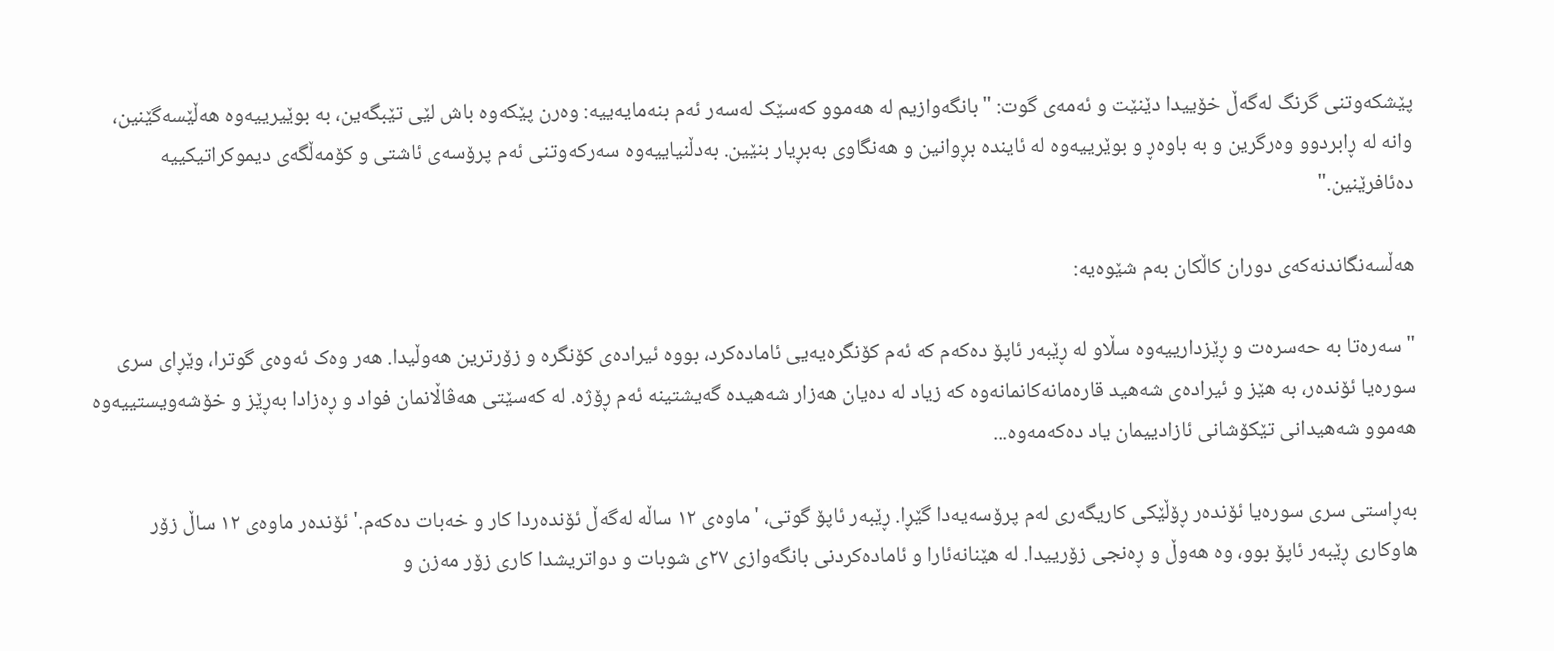پێشکەوتنی گرنگ لەگەڵ خۆییدا دێنێت و ئەمەی گوت: "بانگەوازیم لە هەموو کەسێک لەسەر ئەم بنەمایەییە: وەرن پێکەوە باش لێی تێبگەین، بە بوێیرییەوە هەڵێسەگێنین، وانە لە ڕابردوو وەرگرین و بە باوەڕ و بوێرییەوە لە ئایندە بڕوانین و هەنگاوی بەبڕیار بنێین. بەدڵنیاییەوە سەرکەوتنی ئەم پرۆسەی ئاشتی و کۆمەڵگەی دیموکراتیکییە دەئافرێنین."

هەڵسەنگاندنەکەی دوران کاڵکان بەم شێوەیە:

"سەرەتا بە حەسرەت و ڕێزدارییەوە سڵاو لە ڕێبەر ئاپۆ دەکەم کە ئەم کۆنگرەیەیی ئامادەکرد، بووە ئیرادەی کۆنگرە و زۆرترین هەوڵیدا. هەر وەک ئەوەی گوترا، وێڕای سری سورەیا ئۆندەر، بە هێز و ئیرادەی شەهید قارەمانەکانمانەوە کە زیاد لە دەیان هەزار شەهیدە گەیشتینە ئەم ڕۆژە. لە کەسێتی هەڤاڵانمان فواد و ڕەزادا بەڕێز و خۆشەویستییەوە هەموو شەهیدانی تێکۆشانی ئازادییمان یاد دەکەمەوە...

بەڕاستی سری سورەیا ئۆندەر ڕۆڵێکی کاریگەری لەم پرۆسەیەدا گێڕا. ڕێبەر ئاپۆ گوتی، 'ماوەی ١٢ ساڵە لەگەڵ ئۆندەردا کار و خەبات دەکەم.' ئۆندەر ماوەی ١٢ ساڵ زۆر هاوکاری ڕێبەر ئاپۆ بوو، وە هەوڵ و ڕەنجی زۆرییدا. لە هێنانەئارا و ئامادەکردنی بانگەوازی ٢٧ی شوبات و دواتریشدا کاری زۆر مەزن و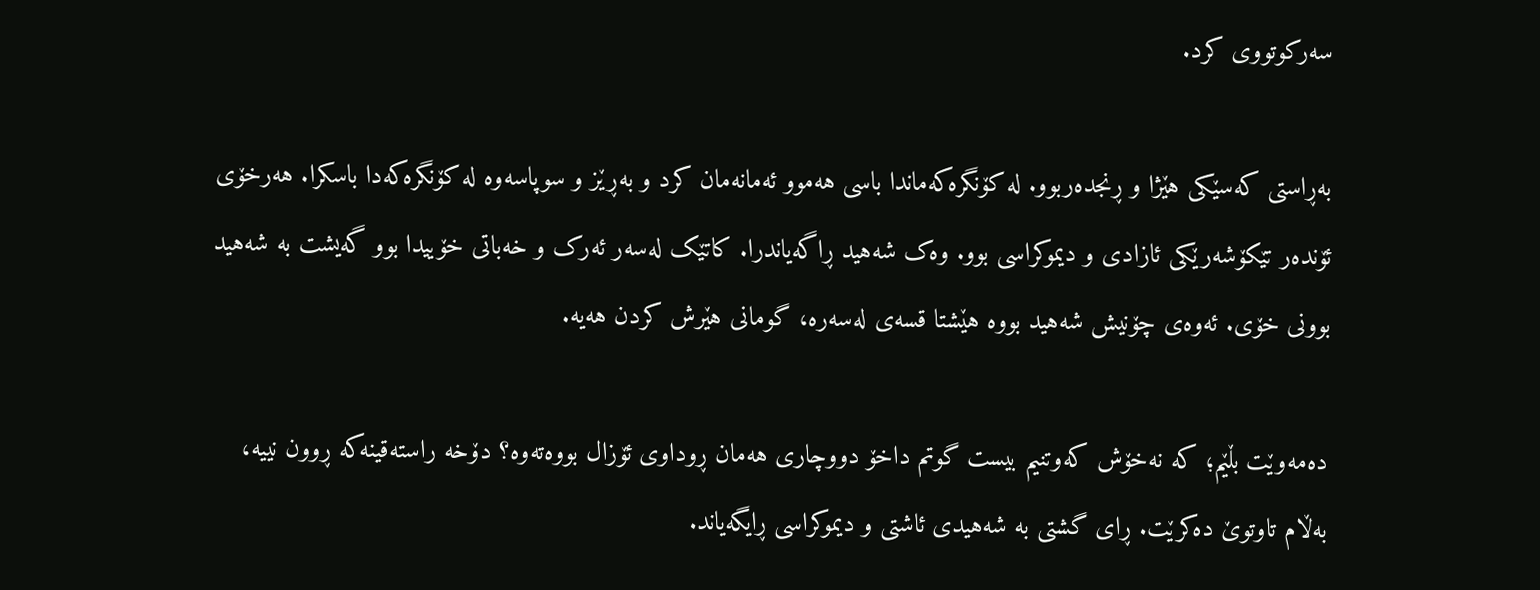سەرکوتووی کرد.

بەڕاستی کەسێکی هێژا و ڕنجدەربوو. لە کۆنگرەکەماندا باسی هەموو ئەمانەمان کرد و بەڕێز و سوپاسەوە لە کۆنگرەکەدا باسکرا. هەرخۆی ئۆندەر تێکۆشەرێکی ئازادی و دیموکراسی بوو. وەک شەهید ڕاگەیاندرا. کاتێک لەسەر ئەرک و خەباتی خۆییدا بوو گەیشت بە شەهید بوونی خۆی. ئەوەی چۆنیش شەهید بووە هێشتا قسەی لەسەرە، گومانی هێرش کردن هەیە.

دەمەوێت بڵێم؛ کە نەخۆش کەوتنیم بیست گوتم داخۆ دووچاری هەمان ڕوداوی ئۆزال بووەتەوە؟ دۆخە راستەقینەکە ڕوون نییە، بەڵام تاوتوێ دەکرێت. ڕای گشتی بە شەهیدی ئاشتی و دیموکراسی ڕایگەیاند.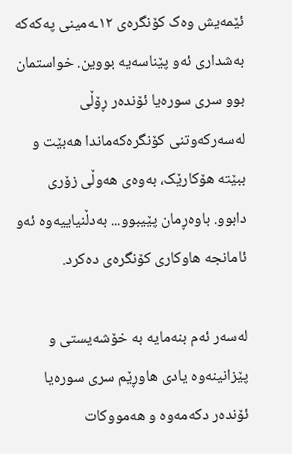ئێمەیش وەک کۆنگرەی ١٢ـەمینی پەکەکە بەشداری ئەو پێناسەیە بووین. خواستمان بوو سری سورەیا ئۆندەر ڕۆڵی لەسەرکەوتنی کۆنگرەکەماندا هەبێت و ببێتە هۆکارێک، بەوەی هەوڵی زۆری دابوو. باوەڕمان پێیبوو... بەدڵنیاییەوە ئەو ئامانجە هاوکاری کۆنگرەی دەکرد.

لەسەر ئەم بنەمایە بە خۆشەیستی و پێزانینەوە یادی هاوڕێم سری سورەیا ئۆندەر دکەمەوە و هەمووکات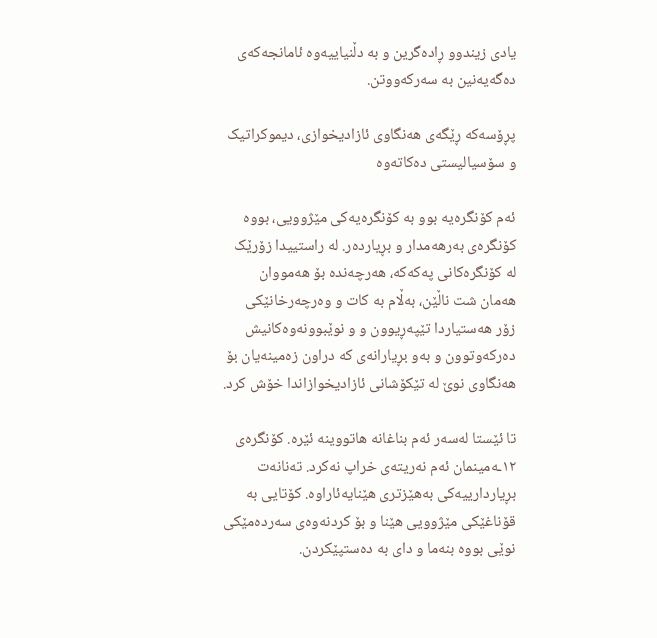یادی زیندوو ڕادەگرین و بە دڵنیاییەوە ئامانجەکەی دەگەیەنین بە سەرکەووتن.

پڕۆسەکە ڕێگەی هەنگاوی ئازادیخوازی، دیموکراتیک و سۆسیالیستی دەکاتەوە

ئەم کۆنگرەیە بوو بە کۆنگرەیەکی مێژوویی، بووە کۆنگرەی بەرهەمدار و بڕیاردەر. لە راستییدا زۆرێک لە کۆنگرەکانی پەکەکە، هەرچەندە بۆ هەمووان هەمان شت ناڵێن، بەڵام بە کات و وەرچەرخانێکی زۆر هەستیاردا تێپەڕیوون و و نوێبوونەوەکانیش دەرکەوتوون و بەو بڕیارانەی کە دراون زەمینەیان بۆ هەنگاوی نوێ لە تێکۆشانی ئازادیخوازاندا خۆش کرد.

تا ئێستا لەسەر ئەم بناغانە هاتووینە ئێرە. کۆنگرەی ١٢ـەمینمان ئەم نەریتەی خراپ نەکرد. تەنانەت بڕیاردارییەکی بەهێزتری هێنایەئاراوە. کۆتایی بە قۆناغێکی مێژوویی هێنا و بۆ کردنەوەی سەردەمێکی نوێی بووە بنەما و دای بە دەستپێکردن.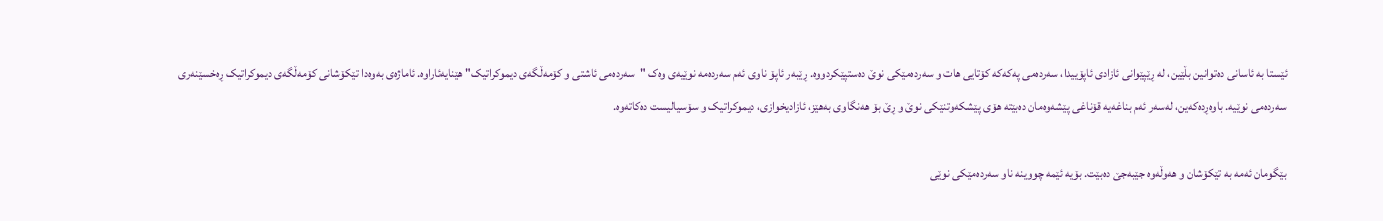ئێستا بە ئاسانی دەتوانین بڵێین، لە ڕێپێوانی ئازادی ئاپۆییدا، سەردەمی پەکەکە کۆتایی هات و سەردەمێکی نوێ دەستپێکردووە. ڕێبەر ئاپۆ ناوی ئەم سەردەمە نوێیەی وەک "سەردەمی ئاشتی و کۆمەڵگەی دیموکراتیک" هێنایەئاراوە. ئاماژەی بەوەدا تێکۆشانی کۆمەڵگەی دیموکراتیک ڕەخسێنەری سەردەمی نوێیە. باوەڕدەکەین، لەسەر ئەم بناغەیە قۆناغی پێشەوەمان دەبێتە هۆی پێشکەوتنێکی نوێ و ڕێ بۆ هەنگاوی بەهێز، ئازادیخوازی، دیموکراتیک و سۆسیالیست دەکاتەوە.

بێگومان ئەمە بە تێکۆشان و هەوڵەوە جێبەجێ دەبێت. بۆیە ئێمە چووینە ناو سەردەمێکی نوێی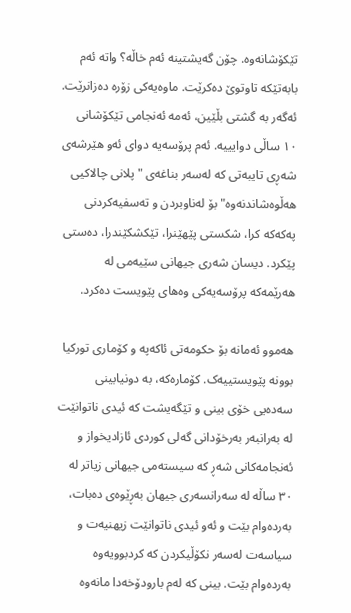تێکۆشانەوە. چۆن گەیشتینە ئەم خاڵە؟ واتە ئەم بابەتێکە تاوتوێ دەکرێت. ماوەیەکی زۆرە دەزانرێت. ئەگەر بە گشتی بڵێین، ئەمە ئەنجامی تێکۆشانی ١٠ ساڵی دوایییە. ئەم پرۆسەیە دوای ئەو هێرشەی شەڕی تایبەتی کە لەسەر بناغەی "پلانی چالاکیی هەڵوەشاندنەوە" بۆ لەناوبردن و تەسفیەکردنی پەکەکە کرا، شکستی پێهێنرا، تێکشکێندرا، دەستی پێکرد. دیسان شەری جیهانی سێیەمی لە هەرێمەکە پرۆسەیەکی وەهای پێویست دەکرد.

هەموو ئەمانە بۆ حکومەتی ئاکەپە و کۆماری تورکیا بوونە پێویستییەک. کۆمارەکە، بە دونیابینی سەدەیی خۆی بینی و تێگەیشت کە ئیدی ناتوانێت لە بەرانبەر بەرخۆدانی گەلی کوردی ئازادیخواز و ئەنجامەکانی شەڕ کە سیستەمی جیهانی زیاتر لە ٣٠ ساڵە لە سەرانسەری جیهان بەڕێوەی دەبات، بەردەوام بێت و ئەو ئیدی ناتوانێت زیهنیەت و سیاسەت لەسەر نکۆڵیکردن کە کردبوویەوە بەردەوام بێت. بینی کە لەم بارودۆخەدا مانەوە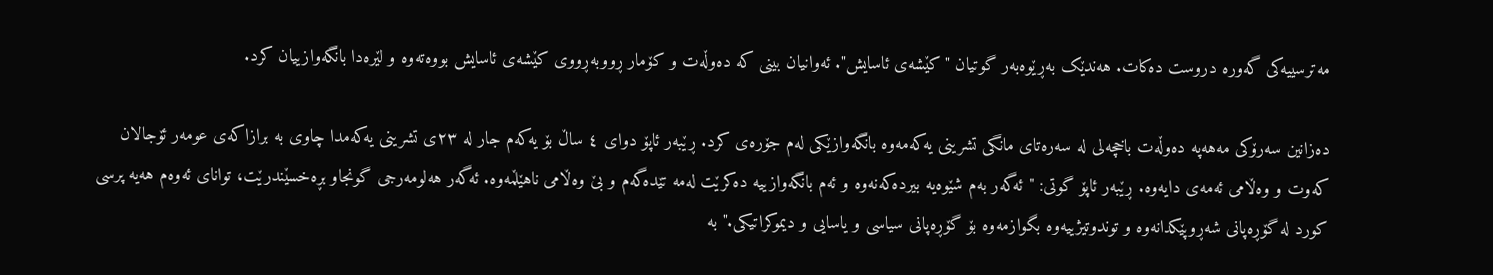مەترسییەکی گەورە دروست دەکات. هەندێک بەڕێوەبەر گوتیان "کێشەی ئاسایش". ئەوانیان بینی کە دەوڵەت و کۆمار ڕووبەڕووی کێشەی ئاسایش بووەتەوە و لێرەدا بانگەوازییان کرد.

دەزانین سەرۆکی مەهەپە دەوڵەت باخچەلی لە سەرەتای مانگی تشرینی یەکەمەوە بانگەوازێکی لەم جۆرەی کرد. ڕێبەر ئاپۆ دوای ٤ ساڵ بۆ یەکەم جار لە ٢٣ی تشرینی یەکەمدا چاوی بە برازاکەی عومەر ئۆجالان کەوت و وەڵامی ئەمەی دایەوە. ڕێبەر ئاپۆ گوتی: "ئەگەر بەم شێوەیە بیردەکەنەوە و ئەم بانگەوازییە دەکرێت لەمە تێدەگەم و بێ وەڵامی ناهێڵمەوە. ئەگەر هەلومەرجی گونجاو بڕەخسێندرێت، توانای ئەوەم هەیە پرسی کورد لە گۆڕەپانی شەڕوپێکدانەوە و توندوتیژییەوە بگوازمەوە بۆ گۆڕەپانی سیاسی و یاسایی و دیموکراتیکی." بە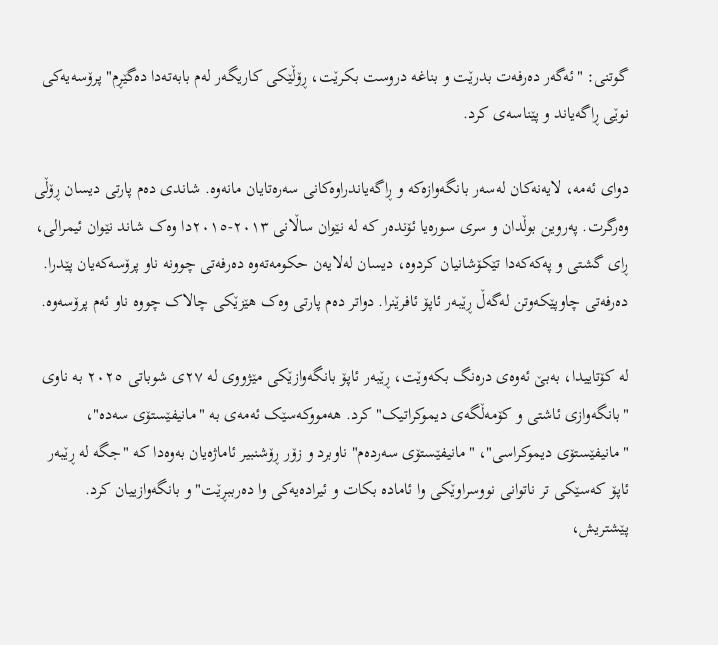گوتنی: "ئەگەر دەرفەت بدرێت و بناغە دروست بکرێت، ڕۆڵێکی کاریگەر لەم بابەتەدا دەگێڕم" پرۆسەیەکی نوێی ڕاگەیاند و پێناسەی کرد.

دوای ئەمە، لایەنەکان لەسەر بانگەوازەکە و ڕاگەیاندراوەکانی سەرەتایان مانەوە. شاندی دەم پارتی دیسان ڕۆڵی وەرگرت. پەروین بوڵدان و سری سورەیا ئۆندەر کە لە نێوان ساڵانی ٢٠١٣-٢٠١٥دا وەک شاند نێوان ئیمرالی، ڕای گشتی و پەکەکەدا تێکۆشانیان کردوە، دیسان لەلایەن حکومەتەوە دەرفەتی چوونە ناو پرۆسەکەیان پێدرا. دەرفەتی چاوپێکەوتن لەگەڵ ڕێبەر ئاپۆ ئافرێنرا. دواتر دەم پارتی وەک هێزێکی چالاک چووە ناو ئەم پرۆسەوە.

لە کۆتاییدا، بەبێ ئەوەی درەنگ بکەوێت، ڕێبەر ئاپۆ بانگەوازێکی مێژووی لە ٢٧ی شوباتی ٢٠٢٥ بە ناوی "بانگەوازی ئاشتی و کۆمەڵگەی دیموکراتیک" کرد. هەمووکەسێک ئەمەی بە "مانیفێستۆی سەدە"، "مانیفێستۆی دیموکراسی"، "مانیفێستۆی سەردەم" ناوبرد و زۆر ڕۆشنبیر ئاماژەیان بەوەدا کە "جگە لە ڕێبەر ئاپۆ کەسێکی تر ناتوانی نووسراوێکی وا ئامادە بکات و ئیرادەیەکی وا دەرببڕێت" و بانگەوازییان کرد. پێشتریش،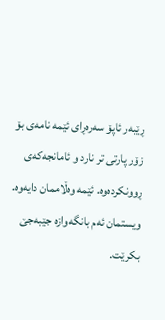ڕێبەر ئاپۆ سەرەڕای ئێمە نامەی بۆ زۆر پارتی تر نارد و ئامانجەکەی ڕوونکردەوە. ئێمە وەڵاممان دایەوە. ویستمان ئەم بانگەوازە جێبەجێ بکرێت.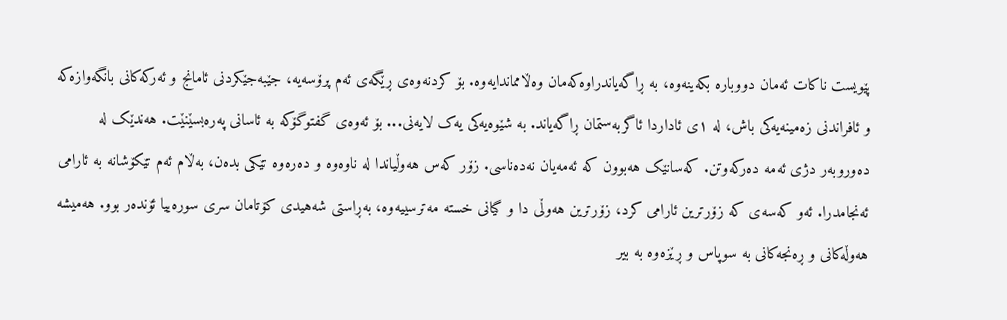پێویست ناکات ئەمان دووبارە بکەینەوە، بە ڕاگەیاندراوەکەمان وەڵامماندایەوە. بۆ کردنەوەی ڕێگەی ئەم پرۆسەیە، جێبەجێکردنی ئامانج و ئەرکەکانی بانگەوازەکە و ئافراندنی زەمینەیەکی باش، لە ١ی ئاداردا ئاگربەستمان ڕاگەیاند. بە شێوەیەکی یەک لایەنی... بۆ ئەوەی گفتوگۆکە بە ئاسانی پەرەبسێنێت. هەندێک لە دەوروبەر دژی ئەمە دەرکەوتن. کەسانێک هەبوون کە ئەمەیان نەدەناسی. زۆر کەس هەوڵیاندا لە ناوەوە و دەرەوە تێکی بدەن، بەڵام ئەم تێکۆشانە بە ئارامی ئەنجامدرا. ئەو کەسەی کە زۆرترین ئارامی کرد، زۆرترین هەوڵی دا و گیانی خستە مەترسییەوە، بەڕاستی شەهیدی کۆتامان سری سورەییا ئۆندەر بوو. هەمیشە هەوڵەکانی و ڕەنجەکانی بە سوپاس و ڕێزەوە بە بیر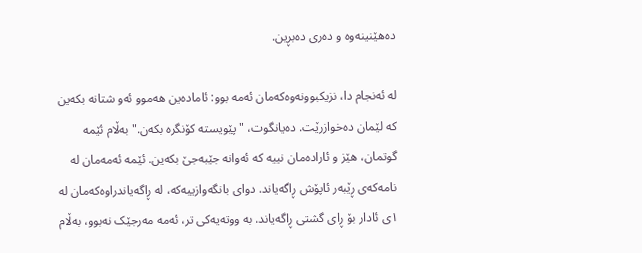دەهێنینەوە و دەری دەبڕین.

لە ئەنجام دا، نزیکبوونەوەکەمان ئەمە بوو: ئامادەین هەموو ئەو شتانە بکەین کە لێمان دەخوازرێت. دەیانگوت، "پێویستە کۆنگرە بکەن." بەڵام ئێمە گوتمان، هێز و ئارادەمان نییە کە ئەوانە جێبەجێ بکەین. ئێمە ئەمەمان لە نامەکەی ڕێبەر ئاپۆش ڕاگەیاند. دوای بانگەوازییەکە، لە ڕاگەیاندراوەکەمان لە ١ی ئادار بۆ ڕای گشتی ڕاگەیاند. بە ووتەیەکی تر، ئەمە مەرجێک نەبوو، بەڵام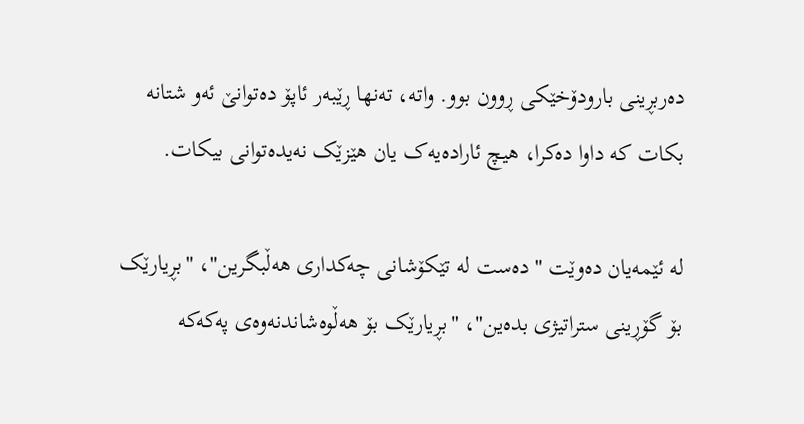دەربڕینی بارودۆخێکی ڕوون بوو. واتە، تەنها ڕێبەر ئاپۆ دەتوانێ ئەو شتانە بکات کە داوا دەکرا، هیچ ئارادەیەک یان هێزێک نەیدەتوانی بیکات.

لە ئێمەیان دەوێت "دەست لە تێکۆشانی چەکداری هەڵبگرین"، "بڕیارێک بۆ گۆڕینی ستراتیژی بدەین"، "بڕیارێک بۆ هەڵوەشاندنەوەی پەکەکە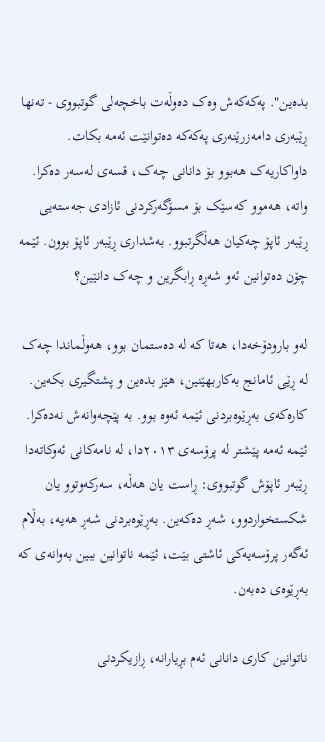بدەین". پەکەکەش وەک دەوڵەت باخچەلی گوتبووی - تەنها ڕێبەری دامەزرێنەری پەکەکە دەتوانێت ئەمە بکات. داواکاریەک هەبوو بۆ دانانی چەک، قسەی لەسەر دەکرا. واتە، هەموو کەسێک بۆ مسۆگەرکردنی ئازادی جەستەیی ڕێبەر ئاپۆ چەکیان هەڵگرتبوو. بەشداری ڕێبەر ئاپۆ بوون. ئێمە چۆن دەتوانین ئەو شەڕە ڕابگرین و چەک دانێین؟

لەو بارودۆخەدا، هەتا کە لە دەستمان بوو، هەوڵماندا چەک لە ڕێی ئامانج بەکاربهێنین، هێز بدەین و پشتگیری بکەین. کارەکەی بەڕێوەبردنی ئێمە ئەوە بوو. بە پێچەوانەش نەدەکرا. ئێمە ئەمە پێشتر لە پرۆسەی ٢٠١٣دا، لە نامەکانی ئەوکاتەدا ڕێبەر ئاپۆش گوتبووی: ڕاست یان هەڵە، سەرکەوتوو یان شکستخواردوو، شەڕ دەکەین. بەڕێوەبردنی شەڕ هەیە، بەڵام ئەگەر پرۆسەیەکی ئاشتی بێت، ئێمە ناتوانین ببین بەوانەی کە بەڕێوەی دەبەن.

ناتوانین کاری دانانی ئەم بڕیارانە، ڕازیکردنی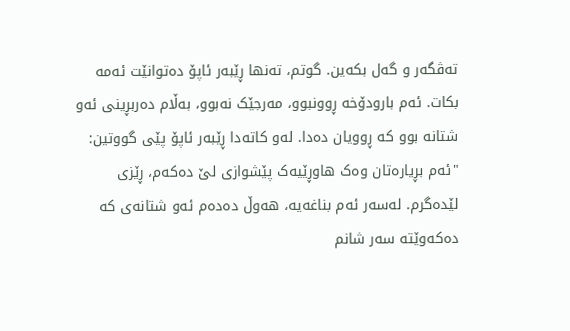تەڤگەر و گەل بکەین. گوتم، تەنها ڕێبەر ئاپۆ دەتوانێت ئەمە بکات. ئەم بارودۆخە ڕوونبوو، مەرجێک نەبوو، بەڵام دەربڕینی ئەو شتانە بوو کە ڕوویان دەدا. لەو کاتەدا ڕێبەر ئاپۆ پێی گووتین: "ئەم بڕیارەتان وەک هاوڕێیەک پێشوازی لێ دەکەم، ڕێزی لێدەگرم. لەسەر ئەم بناغەیە، هەوڵ دەدەم ئەو شتانەی کە دەکەوێتە سەر شانم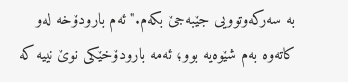بە سەرکەوتوویی جێبەجێ بکەم." ئەم بارودۆخە لەو کاتەوە بەم شێوەیە بوو؛ ئەمە بارودۆخێکی نوێ نییە کە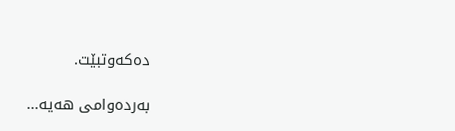دەکەوتبێت.

بەردەوامی هەیە...